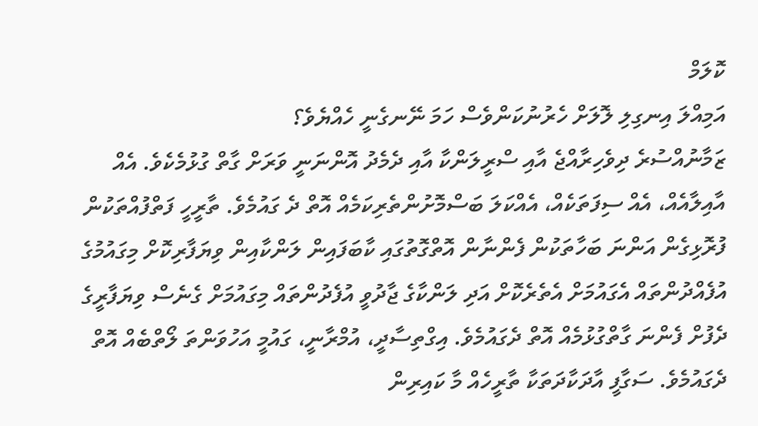ކޮލަމް
އަމިއްލަ އިނގިލި ލޮލަށް ހެރުނުކަންވެސް ހަމަ ނޭނގެނީ ހެއްޔެވެ؟
ޒަމާނުއްސުރެ ދިވެހިރާއްޖެ އާއި ސްރީލަންކާ އާއި ދެމެދު އޮންނަނީ ވަރަށް ގާތް ގުޅުމެކެވެ. އެއް އާއިލާއެއް، އެއް ސިފަތަކެއް، އެއްކަލަ ބަސްމޮށުންތެރިކަމެއް އޮތް ދެ ގައުމެވެ. ތާރީހީ ފަތްފުއްތަކުން ފުރޮޅިގެން އަންނަ ބަހާތަކުން ފެންނާން އޮތްގޮތުގައި ކާބަފައިން ލަންކާއިން ވިޔަފާރިކޮށް މިގައުމުގެ އުފެއްދުންތައް އެގައުމަށް އެތެރެކޮށް އަދި ލަންކާގެ ޖާދުވީ އުފެދުންތައް މިގައުމަށް ގެނެސް ވިޔަފާރީގެ ދެފުށް ފެންނަ ގާތްގުޅުމެއް އޮތް ދެގައުމެވެ. އިގްތިސާދީ، އުމްރާނީ، ގައުމީ އަހުވަންތަ ލޯތްބެއް އޮތް ދެގައުމެވެ. ސަގާފީ އާދަކާދަތަކާ ތާރީހެއް މާ ކައިރިން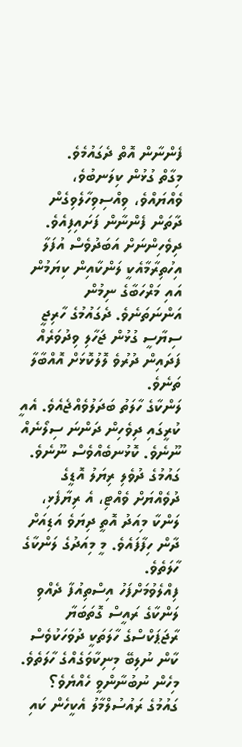ފެންނާން އޮތް ދެގައުމެވެ.
މިގާތް ގުޅުން ކިލަނބުވެ، ވެއްޔައްވެ، ވިއްސިވިހާލެވިގެން ދާތަން ފެންނާން ފަށައިފިއެވެ. ދިވެހިންނަށް އަބަދުވެސް އުފަލާ އިހުތިރާމާއެކީ ލަންކާއިން ކިޔަމުން އައި މަރްހަބާގެ ނިމުން އަންނަތަނެވެ. ދެގައުމުގެ ހާރިޖީ ސިޔާސީ ގުޅުން ޖަހާލި ވިދުވަރެއް ފަދައިން ދުރުވެ ލޮލުކޮޅަށް އޮއްބާލާ ތަނެވެ.
ލަންކާގެ ހާލަތު ބަދަލުވެއްޖެއެވެ. އެއީ ކުރީގައި ދިވެހިން ދަންނަ ސިލޯނެއް ނޫނެވެ. ކޮޅުނބެއްވެސް ނޫނެވެ. ގައުމުގެ ދުވެލި ރިޔަލު އޮޑީގެ ދުވެއްޔަށް ވެއްޓި، އެ ރިޔާފެޅި، ލަންކާ މިއަދު އޮތީ ދިޔަވެ އަޑިއަށް ދާން ހިފާފައެވެ. މީ މިއަދުގެ ލަންކާގެ ހާލަތެވެ.
ފިއްލެވުމަށްފަހު އިސްތިއުފާ ދެއްވި ލަންކާގެ ރައީސް ގޮތަބަޔާ ރާޖަޕަކްސްގެ ހާލަތަކީ ދުވަހަކުވެސް ކާން ނުލިބޭ މިނިކާވަގެއްގެ ހާލަތެވެ. މިހެން ނުބުނާންވީ ހެއްޔެވެ؟ ގައުމުގެ ރައުސުލްމާލު އެކީހެން ކައި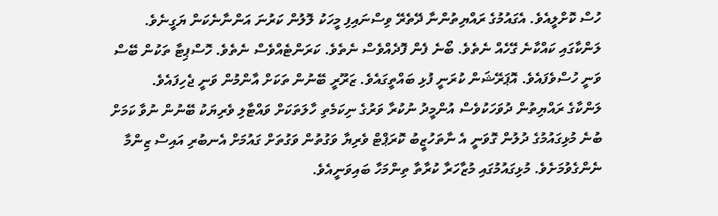ހުސް ކޮށްލީއެވެ. އެގައުމުގެ ރައްޔިތުންނާ ދޭތެރޭ ވިސްނައިފި މީހަކު ލޮލުން ކަރުނަ އަންނާނެކަން ޔަގީނެވެ.
ލަންކާގައި ކައްކާނެ ގޭހެއް ނެތެވެ. ބޯނެ ފެން ފޮދެއްވެސް ނެތެވެ. ކަރަންޓެއްވެސް ނެތެވެ. ހޮސްޕިޓާ ތަކުން ބޭސް ވަނީ ހުސްވެފައެވެ. އޮޕަރޭޝަން ކުރަނީ ފުޅި ބައްތީގައެވެ. ޒަރޫރީ ބޭނުން ތަކަށް އާންމުން ވަނީ ޖެހިފައެވެ.
ލަންކާގެ ރައްޔިތުން ދުވަހަކުވެސް އުންމީދު ނުކުރާ ވަރުގެ ނިކަމެތި ހާލަތަކަށް ވައްޓާލި ވެރިޔަކު ބޭނުން ނުވާ ކަމަށް ބުނެ މުޅިގައުމުގެ ދުލުން ގޮވަނީ އެ ނާތަހުޒީބު ކޮރަޕްޓް ވެރިޔާ ވަގުތުން ވަގުތަށް ގައުމަށް އެނބުރި އައިސް ޒިންމާ ނެންގެވުމަށެވެ. މުޅިގައުމުގައި މުޒާހަރާ ކުރާތާ ތިންމަހާ ބައިވަނީއެވެ.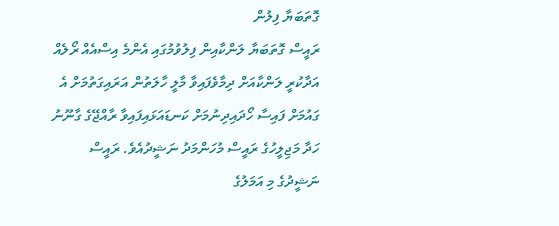ގޮތަބަޔާ ފިލުން
ރައީސް ގޮތަބަޔާ ލަންކާއިން ފިލުވުމުގައި އެންމެ އިސްއެއް ރޯލެއް އަދާކުރީ ލަންކާއަށް ދިމާވެފައިވާ މާލީ ހާލަތުން އަރައިގަތުމަށް އެ ގައުމަށް ފައިސާ ހޯދައިދިނުމަށް ކަނޑައަޅައިފައިވާ ރާއްޖޭގެ ގާނޫނު ހަދާ މަޖިލީހުގެ ރައީސް މުހަންމަދު ނަޝީދުއެވެ. ރައީސް ނަޝީދުގެ މި އަމަލުގެ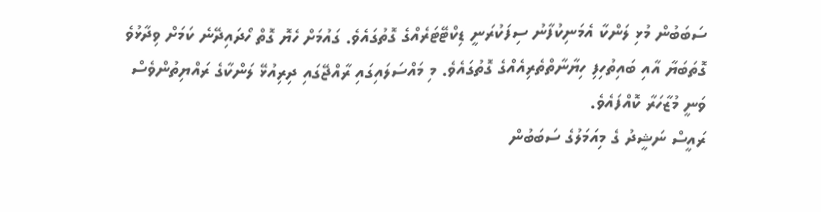ސަބަބުން މުޅި ލަންކާ އެމަނިކުފާނު ސިފަކުރަނީ ޑިކްޓޭޓަރެއްގެ ގޮތުގައެވެ. ގައުމަށް ހެޔޮ ގޮތް ހޯދައިދޭނެ ކަމަށް ވިދާޅުވެ ގޮތަބަޔާ އާއި ބައިތުހިފި ހިޔާނާތްތެރިއެއްގެ ގޮތުގައެވެ. މި މައްސަލައިގައި ރާއްޖޭގައި ދިރިއުޅޭ ލަންކާގެ ރައްޔިތުންވެސް ވަނީ މުޒާހަރާ ކޮއްފައެވެ.
ރައީސް ނަޝީދު ގެ މިއަމަލުގެ ސަބަބުން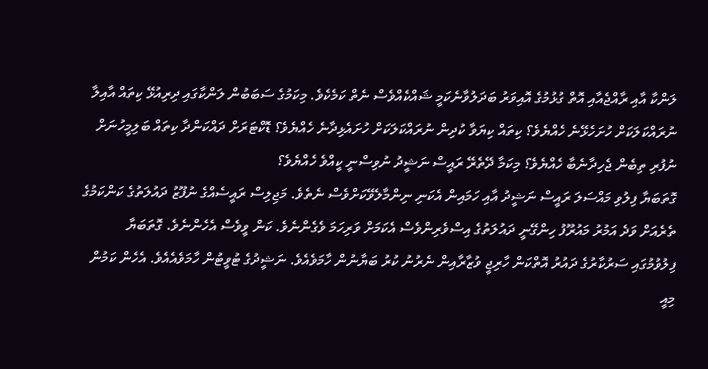ލަންކާ އާއި ރާއްޖެއާއި އޮތް ގުޅުމުގެ އޮއިވަރު ބަދަލުވާނެކަމީ ޝައްކެއްވެސް ނެތް ކަމެކެވެ. މިކަމުގެ ސަބަބުން ލަންކާގައި ދިރިއުޅޭ ކިތައް އާއިލާ ނުރައްކަލަކަށް ހުށަހެޅޭނެ ހެއްޔެވެ؟ ކިތައް ކިޔަވާ ކުދިން ނުރައްކަލަކަށް ހުށައެޅިދާނެ ހެއްޔެވެ؟ ޑޮކްޓަރަށް ދައްކަންދާ ކިތައް ބަލިމީހުނަށް ނުފުރި ތިބެން ޖެހިދާނެބާ ހެއްޔެވެ؟ މިކަމާ ދޭތެރޭ ރައީސް ނަޝީދު ނުވިސްނީ ކީއްވެ ހެއްޔެވެ؟
ގޮތަބަޔާ ފިލުވި މައްސަލަ ރައީސް ނަޝީދު އާއި ހަމައިން އެކަނި ނިންމާލެވޭކަށްވެސް ނެތެވެ. މަޖިލިސް ރައީސެއްގެ ނުފޫޒު ދައުލަތުގެ ކަންކަމުގެ ތެރެއަށް ވަދެ އަމުރު މައުރޫފު ހިންގޭނީ ދައުލަތުގެ އިސްވެރިންވެސް އެކަމަށް ވަރިހަމަ ވެގެންނެވެ. ކަން ވީވެސް އެހެންނެވެ. ގޮތަބަޔާ ފިލުވުމުގައި ސަރުކާރުގެ ދައުރު އޮތްކަން ހާރިޖީ ވުޒާރާއިން ނެރުނު ކުރު ބަޔާނުން ހާމަވެއެވެ. ނަޝީދުގެ ޓުވީޓުން ހާމަވެއެއެވެ. އެހެން ކަމުން މިއީ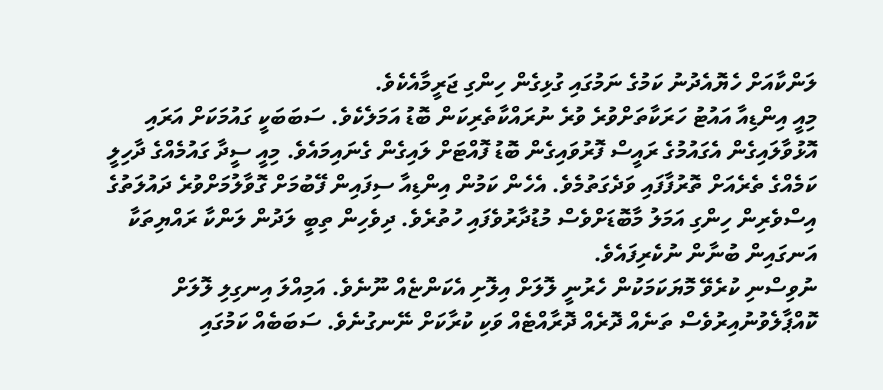ލަންކާއަށް ހެޔޮއެދުނު ކަމުގެ ނަމުގައި ގުޅިގެން ހިންގި ޖަރީމާއެކެވެ.
މިއީ އިންޑިއާ އައުޓު ހަރަކާތަށްވުރެ ވުރެ ނުރައްކާތެރިކަން ބޮޑު އަމަލެކެވެ. ސަބަބަކީ ގައުމަކަށް އަރައި އޮޅުވާލައިގެން އެގައުމުގެ ރައީސް ފޮރުވައިގެން ބޮޑު ފޮއްޓަށް ލައިގެން ގެނައިމައެވެ. މިއީ ސީދާ ގައުމެއްގެ ދާހިލީ ކަމެއްގެ ތެރެއަށް ތޮރުފާފައި ވަދެގަތުމެވެ. އެހެން ކަމުން އިންޑިއާ ސިފައިން ފޭބުމަށް ގޮވާލުމަށްވުރެ ދައުލަތުގެ އިސްވެރިން ހިންގި އަމަލު މާބޮޑަށްވެސް މުޑުދާރުވެފައި ހުތުރެވެ. ދިވެހިން ތިބީ ލަދުން ލަންކާ ރައްޔިތަކާ އަނގައިން ބުނާން ނުކެރިފައެވެ.
ނުވިސްނި ކުރެވޭ މޮޔަކަމަކުން ހެރުނީ ލޮލަށް އިލޮށި އެކަންޏެއް ނޫނެވެ. އަމިއްލަ އިނގިލި ލޮލަށް ކޮއްޕާލެވުނުއިރުވެސް ތަނެއް ދޮރެއް ދޮރާއްޓެއް ވަކި ކުރާކަށް ނޭނގުނެވެ. ސަބަބެއް ކަމުގައި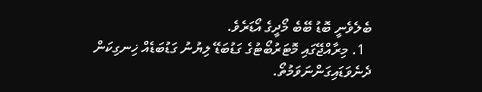ބެލެވެނީ ބޮޑު ބޭބެ މޯދީގެ އޯޑަރެވެ.
  1. މިރާއްޖޭގައި މޮޓަރުބޯޓުގެ ގަޑުބަޑޭ ލިޔުނު ގަޑުބަޑެއް ޚިނގިކަން ދެނެވަޑައިގަންނަވަމުތޯ.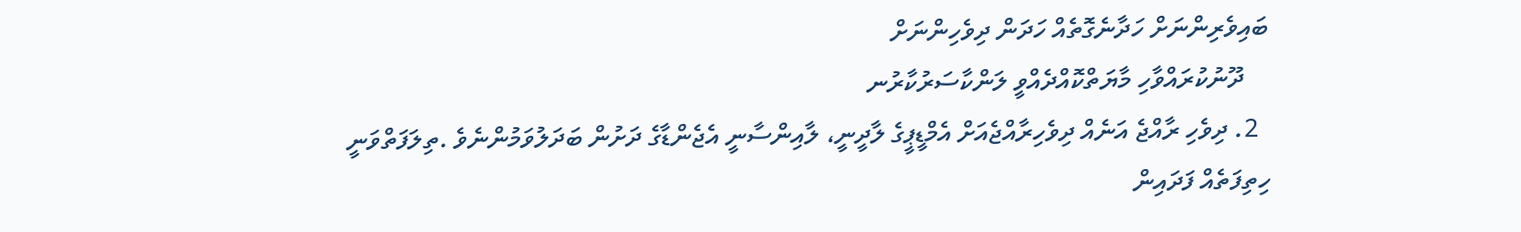ބައިވެރިންނަށް ހަދާނެގޮތެއް ހަދަން ދިވެހިންނަށް
    ދޫނުކުރައްވާހި މާޔަތްކޮއްދެއްވީ ލަންކާސަރުކާރުނ
  2. ދިވެހި ރާއްޖެ އަނެއް ދިވެހިރާއްޖެއަށް އެމްޑީޕީގެ ލާދީނީ، ލާއިންސާނީ އެޖެންޑާގެ ދަށުން ބަދަލުވަމުންނެވެ .ތިލަފަތްވަނީ ހިތިފަތެއް ފަދައިން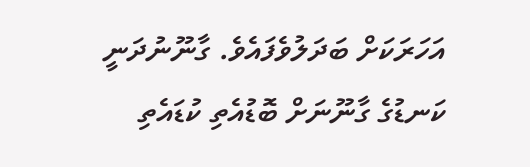އަހަރަކަށް ބަދަލުވެފައެވެ. ގާނޫނުދަނީ ކަނޑުގެ ގާނޫނަށް ބޮޑުއެތި ކުޑައެތި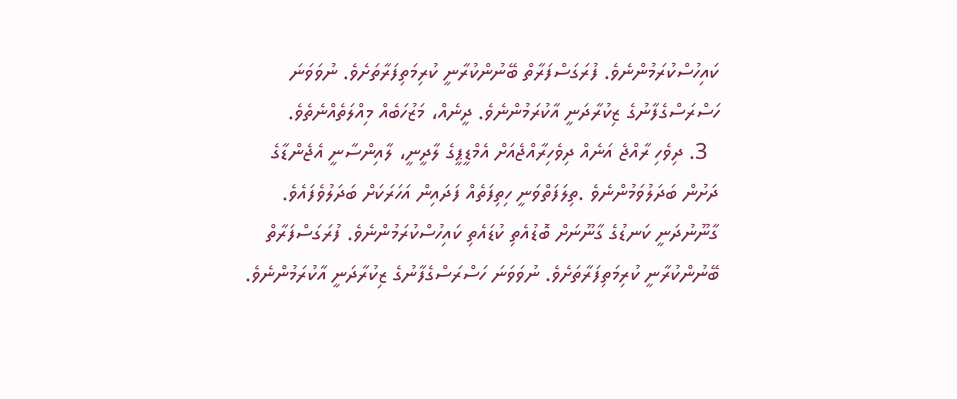ކައިހުސްކުރަމުންނެވެ. ފުރަގަސްފަރާތް ބޭނުންކުރާނީ ކުރިމަތިފަރާތަށެވެ. ނުވަވަނަ ހަސްރަސްގެފާނުގެ ޒިކުރާދަނީ އާކުރަމުންނެވެ. ދީނެއް، މަޒުހަބެއް މިއްލަތެއްނެތެވެ.
  3. ދިވެހި ރާއްޖެ އަނެއް ދިވެހިރާއްޖެއަށް އެމްޑީޕީގެ ލާދީނީ، ލާއިންސާނީ އެޖެންޑާގެ ދަށުން ބަދަލުވަމުންނެވެ .ތިލަފަތްވަނީ ހިތިފަތެއް ފަދައިން އަހަރަކަށް ބަދަލުވެފައެވެ. ގާނޫނުދަނީ ކަނޑުގެ ގާނޫނަށް ބޮޑުއެތި ކުޑައެތި ކައިހުސްކުރަމުންނެވެ. ފުރަގަސްފަރާތް ބޭނުންކުރާނީ ކުރިމަތިފަރާތަށެވެ. ނުވަވަނަ ހަސްރަސްގެފާނުގެ ޒިކުރާދަނީ އާކުރަމުންނެވެ.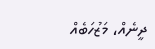ދީނެއް، މަޒުހަބެއް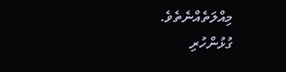މިއްލަތެއްނެތެވެ.
ގުޅުންހުރި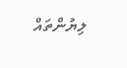ލިޔުންތައް